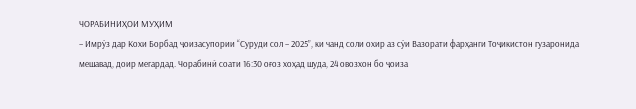ЧОРАБИНИҲОИ МУҲИМ
– Имрӯз дар Кохи Борбад ҷоизасупории “Суруди сол – 2025”, ки чанд соли охир аз сӯи Вазорати фарҳанги Тоҷикистон гузаронида мешавад, доир мегардад. Чорабинӣ соати 16:30 оғоз хоҳад шуда, 24 овозхон бо ҷоиза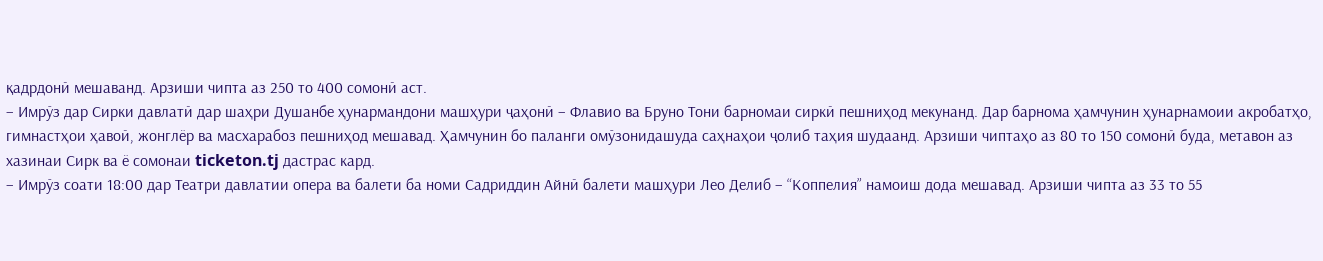қадрдонӣ мешаванд. Арзиши чипта аз 250 то 400 сомонӣ аст.
– Имрӯз дар Сирки давлатӣ дар шаҳри Душанбе ҳунармандони машҳури ҷаҳонӣ – Флавио ва Бруно Тони барномаи сиркӣ пешниҳод мекунанд. Дар барнома ҳамчунин ҳунарнамоии акробатҳо, гимнастҳои ҳавоӣ, жонглёр ва масхарабоз пешниҳод мешавад. Ҳамчунин бо паланги омӯзонидашуда саҳнаҳои ҷолиб таҳия шудаанд. Арзиши чиптаҳо аз 80 то 150 сомонӣ буда, метавон аз хазинаи Сирк ва ё сомонаи ticketon.tj дастрас кард.
– Имрӯз соати 18:00 дар Театри давлатии опера ва балети ба номи Садриддин Айнӣ балети машҳури Лео Делиб – “Коппелия” намоиш дода мешавад. Арзиши чипта аз 33 то 55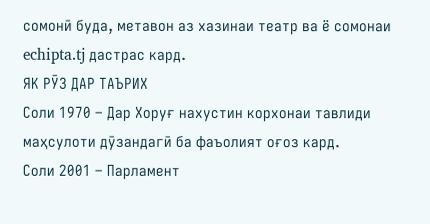сомонӣ буда, метавон аз хазинаи театр ва ё сомонаи echipta.tj дастрас кард.
ЯК РӮЗ ДАР ТАЪРИХ
Соли 1970 – Дар Хоруғ нахустин корхонаи тавлиди маҳсулоти дӯзандагӣ ба фаъолият оғоз кард.
Соли 2001 – Парламент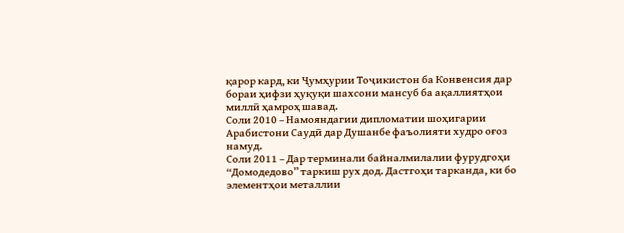қарор кард, ки Ҷумҳурии Тоҷикистон ба Конвенсия дар бораи ҳифзи ҳуқуқи шахсони мансуб ба ақаллиятҳои миллӣ ҳамроҳ шавад.
Соли 2010 – Намояндагии дипломатии шоҳигарии Арабистони Саудӣ дар Душанбе фаъолияти худро оғоз намуд.
Соли 2011 – Дар терминали байналмилалии фурудгоҳи “Домодедово” таркиш рух дод. Дастгоҳи тарканда, ки бо элементҳои металлии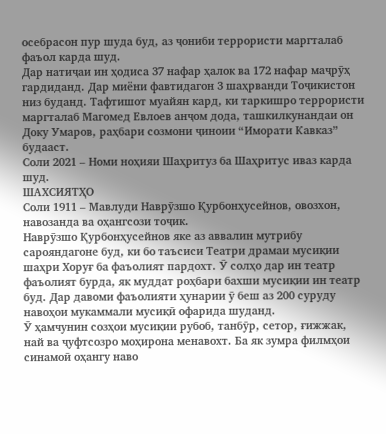осебрасон пур шуда буд, аз ҷониби террористи маргталаб фаъол карда шуд.
Дар натиҷаи ин ҳодиса 37 нафар ҳалок ва 172 нафар маҷрӯҳ гардиданд. Дар миёни фавтидагон 3 шаҳрванди Тоҷикистон низ буданд. Тафтишот муайян кард, ки таркишро террористи маргталаб Магомед Евлоев анҷом дода, ташкилкунандаи он Доку Умаров, раҳбари созмони ҷиноии “Иморати Кавказ” будааст.
Соли 2021 – Номи ноҳияи Шаҳритуз ба Шаҳритус иваз карда шуд.
ШАХСИЯТҲО
Соли 1911 – Мавлуди Наврӯзшо Қурбонҳусейнов, овозхон, навозанда ва оҳангсози тоҷик.
Наврӯзшо Қурбонҳусейнов яке аз аввалин мутрибу сарояндагоне буд, ки бо таъсиси Театри драмаи мусиқии шаҳри Хоруғ ба фаъолият пардохт. Ӯ солҳо дар ин театр фаъолият бурда, як муддат роҳбари бахши мусиқии ин театр буд. Дар давоми фаъолияти ҳунарии ӯ беш аз 200 суруду навоҳои мукаммали мусиқӣ офарида шуданд.
Ӯ ҳамчунин созҳои мусиқии рубоб, танбӯр, сетор, ғижжак, най ва ҷуфтсозро моҳирона менавохт. Ба як зумра филмҳои синамоӣ оҳангу наво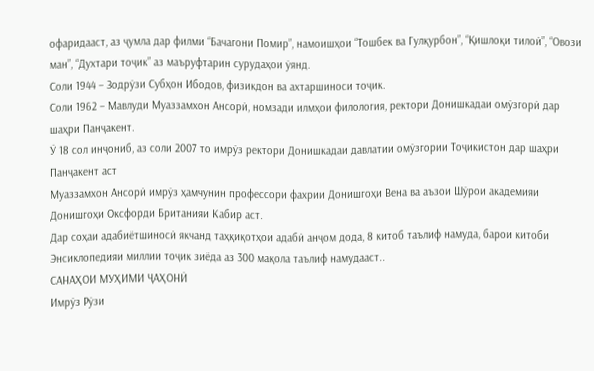офаридааст, аз ҷумла дар филми “Бачагони Помир”, намоишҳои “Тошбек ва Гулқурбон”, “Қишлоқи тилоӣ”, “Овози ман”, “Духтари тоҷик” аз маъруфтарин сурудаҳои ӯянд.
Соли 1944 – Зодрӯзи Субҳон Ибодов, физикдон ва ахтаршиноси тоҷик.
Соли 1962 – Мавлуди Муаззамхон Ансорӣ, номзади илмҳои филология, ректори Донишкадаи омӯзгорӣ дар шаҳри Панҷакент.
Ӯ 18 сол инҷониб, аз соли 2007 то имрӯз ректори Донишкадаи давлатии омӯзгории Тоҷикистон дар шаҳри Панҷакент аст
Муаззамхон Ансорӣ имрӯз ҳамчунин профессори фахрии Донишгоҳи Вена ва аъзои Шӯрои академияи Донишгоҳи Оксфорди Британияи Кабир аст.
Дар соҳаи адабиётшиносӣ якчанд таҳқиқотҳои адабӣ анҷом дода, 8 китоб таълиф намуда, барои китоби Энсиклопедияи миллии тоҷик зиёда аз 300 мақола таълиф намудааст..
САНАҲОИ МУҲИМИ ҶАҲОНӢ
Имрӯз Рӯзи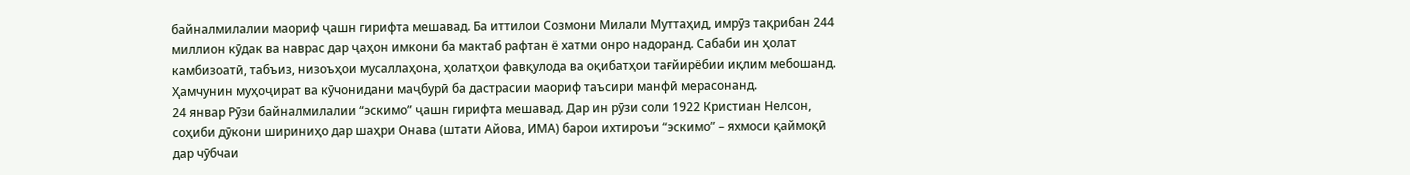байналмилалии маориф ҷашн гирифта мешавад. Ба иттилои Созмони Милали Муттаҳид, имрӯз тақрибан 244 миллион кӯдак ва наврас дар ҷаҳон имкони ба мактаб рафтан ё хатми онро надоранд. Сабаби ин ҳолат камбизоатӣ, табъиз, низоъҳои мусаллаҳона, ҳолатҳои фавқулода ва оқибатҳои тағйирёбии иқлим мебошанд. Ҳамчунин муҳоҷират ва кӯчонидани маҷбурӣ ба дастрасии маориф таъсири манфӣ мерасонанд.
24 январ Рӯзи байналмилалии “эскимо” ҷашн гирифта мешавад. Дар ин рӯзи соли 1922 Кристиан Нелсон, соҳиби дӯкони шириниҳо дар шаҳри Онава (штати Айова, ИМА) барои ихтироъи “эскимо” – яхмоси қаймоқӣ дар чӯбчаи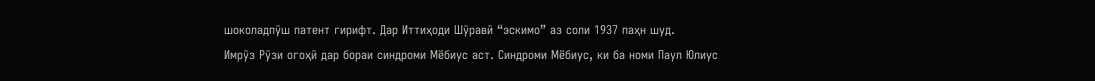шоколадпӯш патент гирифт. Дар Иттиҳоди Шӯравӣ “эскимо” аз соли 1937 паҳн шуд.
Имрӯз Рӯзи огоҳӣ дар бораи синдроми Мёбиус аст. Синдроми Мёбиус, ки ба номи Паул Юлиус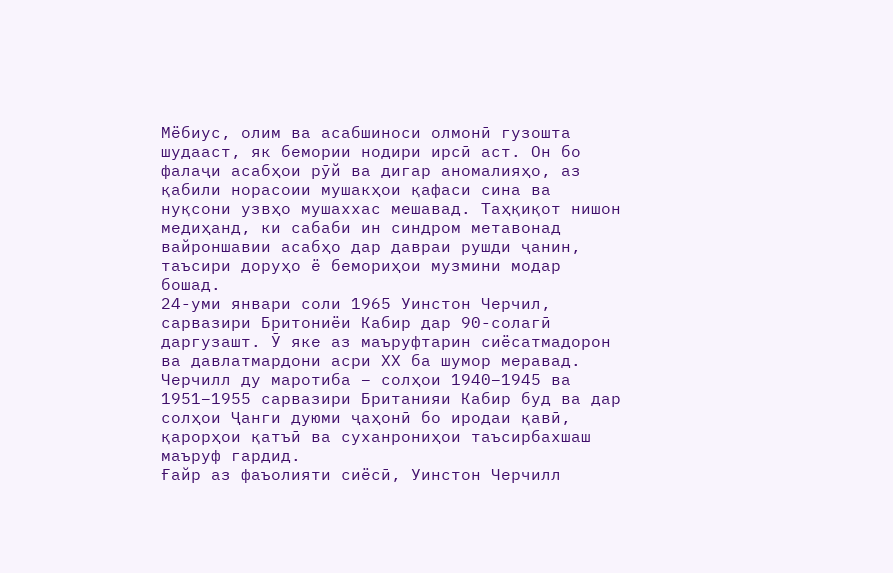Мёбиус, олим ва асабшиноси олмонӣ гузошта шудааст, як бемории нодири ирсӣ аст. Он бо фалаҷи асабҳои рӯй ва дигар аномалияҳо, аз қабили норасоии мушакҳои қафаси сина ва нуқсони узвҳо мушаххас мешавад. Таҳқиқот нишон медиҳанд, ки сабаби ин синдром метавонад вайроншавии асабҳо дар давраи рушди ҷанин, таъсири доруҳо ё бемориҳои музмини модар бошад.
24-уми январи соли 1965 Уинстон Черчил, сарвазири Бритониёи Кабир дар 90-солагӣ даргузашт. Ӯ яке аз маъруфтарин сиёсатмадорон ва давлатмардони асри ХХ ба шумор меравад. Черчилл ду маротиба – солҳои 1940–1945 ва 1951–1955 сарвазири Британияи Кабир буд ва дар солҳои Ҷанги дуюми ҷаҳонӣ бо иродаи қавӣ, қарорҳои қатъӣ ва суханрониҳои таъсирбахшаш маъруф гардид.
Ғайр аз фаъолияти сиёсӣ, Уинстон Черчилл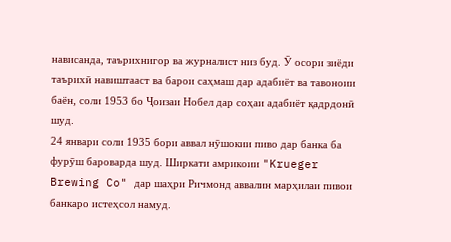нависанда, таърихнигор ва журналист низ буд. Ӯ осори зиёди таърихӣ навиштааст ва барои саҳмаш дар адабиёт ва тавоноии баён, соли 1953 бо Ҷоизаи Нобел дар соҳаи адабиёт қадрдонӣ шуд.
24 январи соли 1935 бори аввал нӯшокии пиво дар банка ба фурӯш бароварда шуд. Ширкати амрикоии "Krueger Brewing Co" дар шаҳри Ричмонд аввалин марҳилаи пивои банкаро истеҳсол намуд.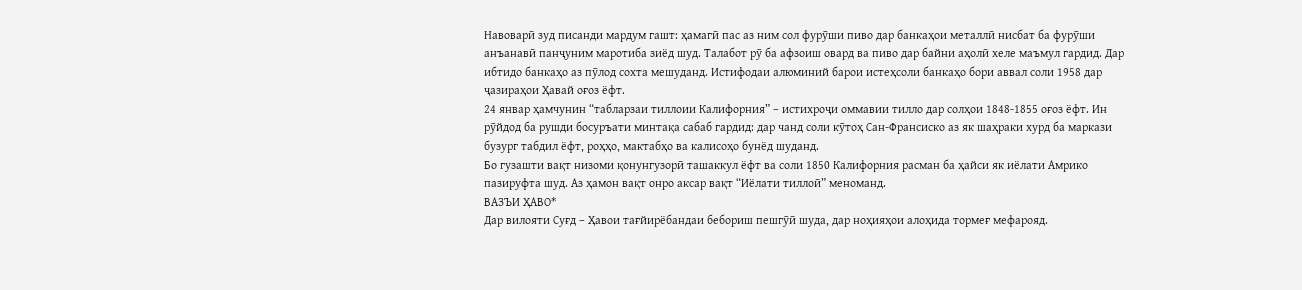Навоварӣ зуд писанди мардум гашт: ҳамагӣ пас аз ним сол фурӯши пиво дар банкаҳои металлӣ нисбат ба фурӯши анъанавӣ панҷуним маротиба зиёд шуд. Талабот рӯ ба афзоиш овард ва пиво дар байни аҳолӣ хеле маъмул гардид. Дар ибтидо банкаҳо аз пӯлод сохта мешуданд. Истифодаи алюминий барои истеҳсоли банкаҳо бори аввал соли 1958 дар ҷазираҳои Ҳавай оғоз ёфт.
24 январ ҳамчунин “табларзаи тиллоии Калифорния” – истихроҷи оммавии тилло дар солҳои 1848-1855 оғоз ёфт. Ин рӯйдод ба рушди босуръати минтақа сабаб гардид: дар чанд соли кӯтоҳ Сан-Франсиско аз як шаҳраки хурд ба маркази бузург табдил ёфт, роҳҳо, мактабҳо ва калисоҳо бунёд шуданд.
Бо гузашти вақт низоми қонунгузорӣ ташаккул ёфт ва соли 1850 Калифорния расман ба ҳайси як иёлати Амрико пазируфта шуд. Аз ҳамон вақт онро аксар вақт “Иёлати тиллоӣ” меноманд.
ВАЗЪИ ҲАВО*
Дар вилояти Суғд – Ҳавои тағйирёбандаи бебориш пешгӯӣ шуда, дар ноҳияҳои алоҳида тормеғ мефарояд.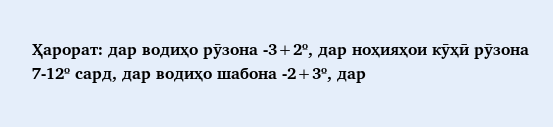Ҳарорат: дар водиҳо рӯзона -3+2º, дар ноҳияҳои кӯҳӣ рӯзона 7-12º сард, дар водиҳо шабона -2+3º, дар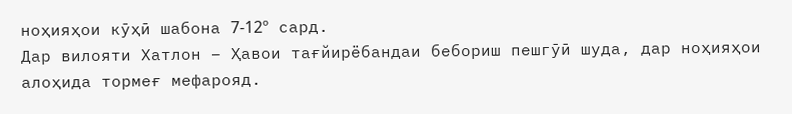ноҳияҳои кӯҳӣ шабона 7-12º сард.
Дар вилояти Хатлон – Ҳавои тағйирёбандаи бебориш пешгӯӣ шуда, дар ноҳияҳои алоҳида тормеғ мефарояд.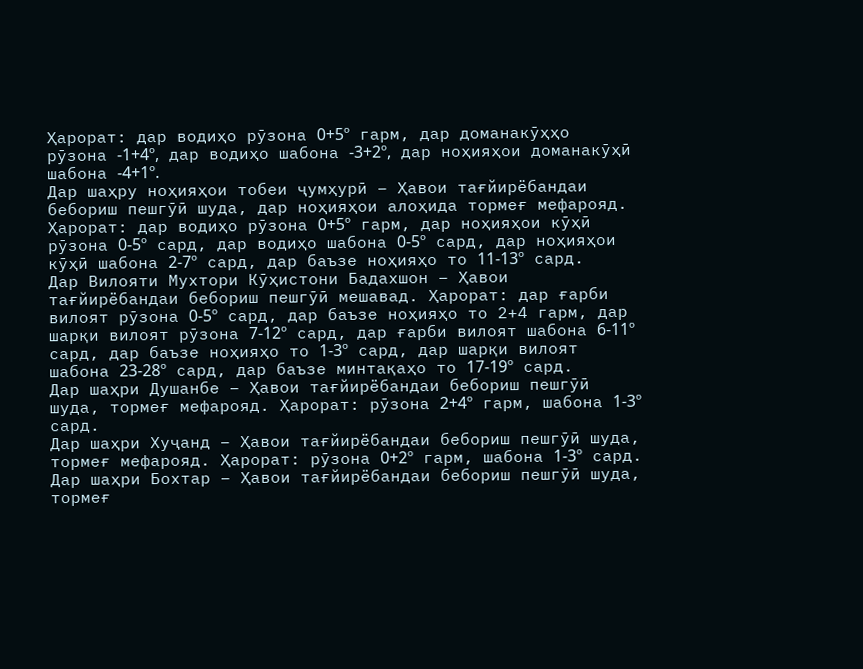Ҳарорат: дар водиҳо рӯзона 0+5º гарм, дар доманакӯҳҳо рӯзона -1+4º, дар водиҳо шабона -3+2º, дар ноҳияҳои доманакӯҳӣ шабона -4+1º.
Дар шаҳру ноҳияҳои тобеи ҷумҳурӣ – Ҳавои тағйирёбандаи бебориш пешгӯӣ шуда, дар ноҳияҳои алоҳида тормеғ мефарояд. Ҳарорат: дар водиҳо рӯзона 0+5º гарм, дар ноҳияҳои кӯҳӣ рӯзона 0-5º сард, дар водиҳо шабона 0-5º сард, дар ноҳияҳои кӯҳӣ шабона 2-7º сард, дар баъзе ноҳияҳо то 11-13º сард.
Дар Вилояти Мухтори Кӯҳистони Бадахшон – Ҳавои тағйирёбандаи бебориш пешгӯӣ мешавад. Ҳарорат: дар ғарби вилоят рӯзона 0-5º сард, дар баъзе ноҳияҳо то 2+4 гарм, дар шарқи вилоят рӯзона 7-12º сард, дар ғарби вилоят шабона 6-11º сард, дар баъзе ноҳияҳо то 1-3º сард, дар шарқи вилоят шабона 23-28º сард, дар баъзе минтақаҳо то 17-19º сард.
Дар шаҳри Душанбе – Ҳавои тағйирёбандаи бебориш пешгӯӣ шуда, тормеғ мефарояд. Ҳарорат: рӯзона 2+4º гарм, шабона 1-3º сард.
Дар шаҳри Хуҷанд – Ҳавои тағйирёбандаи бебориш пешгӯӣ шуда, тормеғ мефарояд. Ҳарорат: рӯзона 0+2º гарм, шабона 1-3º сард.
Дар шаҳри Бохтар – Ҳавои тағйирёбандаи бебориш пешгӯӣ шуда, тормеғ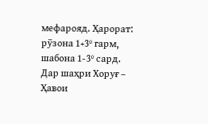мефарояд. Ҳарорат: рӯзона 1+3º гарм, шабона 1-3º сард.
Дар шаҳри Хоруғ – Ҳавои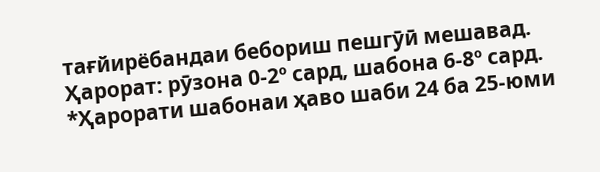тағйирёбандаи бебориш пешгӯӣ мешавад. Ҳарорат: рӯзона 0-2º сард, шабона 6-8º сард.
*Ҳарорати шабонаи ҳаво шаби 24 ба 25-юми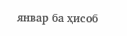январ ба ҳисоб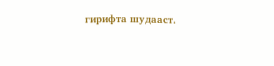гирифта шудааст.